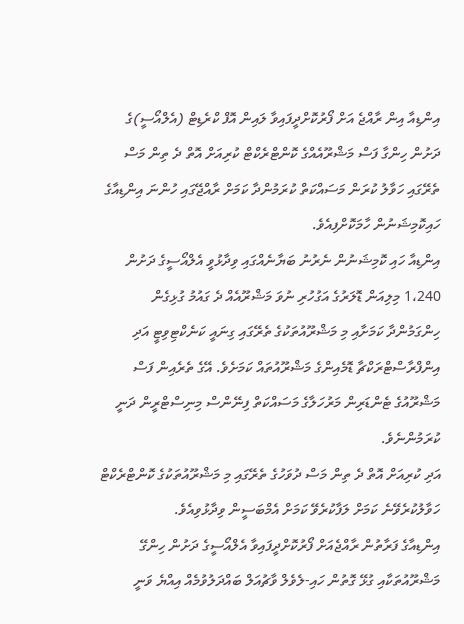އިންޑިއާ އިން ރާއްޖެ އަށް ފޯރުކޮށްދީފައިވާ ލައިން އޮފް ކްރެޑިޓް (އެލްއޯސީ)ގެ ދަށުން ހިންގާ ފަސް މަޝްރޫއެއްގެ ކޮންޓްރެކްޓް ކުރިއަށް އޮތް ދެ ތިން މަސް ތެރޭގައި ހަވާލު ކުރަން މަސައްކަތް ކުރަމުންދާ ކަމަށް ރާއްޖޭގައި ހުންނަ އިންޑިއާގެ ހައިކޮމިޝަނުން ހާމަކޮށްފިއެވެ.
އިންޑިއާ ހައި ކޮމިޝަނުން ނެރުނު ބަޔާނެއްގައި ވިދާޅުވީ އެލްއޯސީގެ ދަށުން 1،240 މިލިއަން ޑޮލަރުގެ އަގުހުރި ނުވަ މަޝްރޫއެއް ދެ ގައުމު ގުޅިގެން ހިންގަމުންދާ ކަމަށާއި މި މަޝްރޫއުތަކުގެ ތެރޭގައި ގިނައީ ކަނެކްޓިވިޓީ އަދި އިންފްރާސްޓްރަކްޗާ ޑޮމެއިންގެ މަޝްރޫއުތައް ކަމަށެވެ. އޭގެ ތެރެއިން ފަސް މަޝްރޫއުގެ ޓެންޑަރިން މަރުހަލާގެ މަސައްކަތް ފިނޭންސް މިނިސްޓްރީން ދަނީ ކުރަމުންނެވެ.
އަދި ކުރިއަށް އޮތް ދެ ތިން މަސް ދުވަހުގެ ތެރޭގައި މި މަޝްރޫއުތަކުގެ ކޮންޓްރެކްޓް ހަވާލުކުރެވޭނެ ކަމަށް ލަފާކުރެވޭ ކަމަށް އެމްބަސީން ވިދާޅުވިއެވެ.
އިންޑިއާގެ ފަރާތުން ރާއްޖެއަށް ފޯރުކޮށްދީފައިވާ އެލްއޯސީގެ ދަށުން ހިންގޭ މަޝްރޫއުތަކާއި ގުޅޭ ގޮތުން ހައި-ލެވެލް ވާޗުއަލް ބައްދަލުވުމެއް އިއްޔެ ވަނީ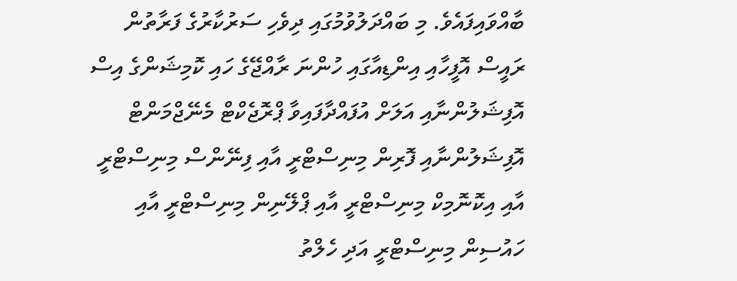ބާއްވައިފައެވެ. މި ބައްދަލުވުމުގައި ދިވެހި ސަރުކާރުގެ ފަރާތުން ރައީސް އޮފީހާއި އިންޑިއާގައި ހުންނަ ރާއްޖޭގެ ހައި ކޮމިޝަންގެ އިސް އޮފިޝަލުންނާއި އަލަށް އުފައްދާފައިވާ ޕްރޮޖެކްޓް މެނޭޖްމަންޓް އޮފިޝަލުންނާއި ފޮރިން މިނިސްޓްރީ އާއި ފިނޭންސް މިނިސްޓްރީ އާއި އިކޮނޮމިކް މިނިސްޓްރީ އާއި ޕްލޭނިން މިނިސްޓްރީ އާއި ހައުސިން މިނިސްޓްރީ އަދި ހެލްތު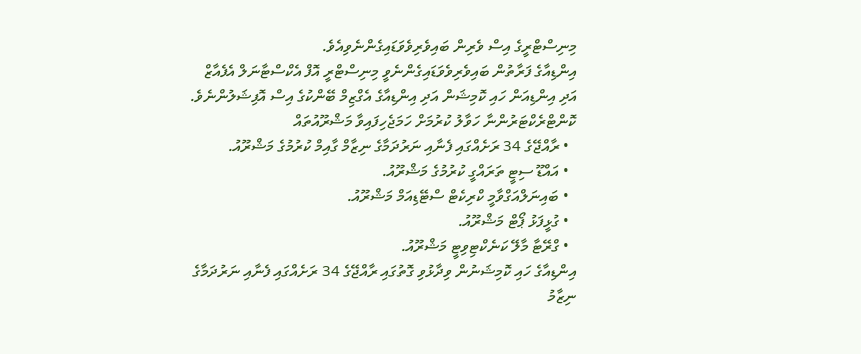މިނިސްޓްރީގެ އިސް ވެރިން ބައިވެރިވެވަޑައިގެންނެވިއެވެ.
އިންޑިއާގެ ފަރާތުން ބައިވެރިވެވަޑައިގެންނެވީ މިނިސްޓްރީ އޮފް އެކްސްޓާނަލް އެފެއާޒް އަދި އިންޑިއަން ހައި ކޮމިޝަން އަދި އިންޑިއާގެ އެގްޒިމް ބޭންކުގެ އިސް އޮފިޝަލުންނެވެ.
ކޮންޓްރެކްޓަރުންނާ ހަވާލު ކުރުމަށް ހަމަޖެހިފައިވާ މަޝްރޫއުތައް
  • ރާއްޖޭގެ 34 ރަށެއްގައި ފެނާއި ނަރުދަމާގެ ނިޒާމް ގާއިމް ކުރުމުގެ މަޝްރޫއު.
  • އައްޑޫ ސިޓީ ތަރައްގީ ކުރުމުގެ މަޝްރޫއު.
  • ބައިނަލްއަގްވާމީ ކްރިކެޓް ސްޓޭޑިއަމް މަޝްރޫއު.
  • ގުޅީފަޅު ޕޯޓް މަޝްރޫއު.
  • ގްރޭޓާ މާލޭ ކަނެކްޓިވިޓީ މަޝްރޫއު.
އިންޑިއާގެ ހައި ކޮމިޝަނުން ވިދާޅުވި ގޮތުގައި ރާއްޖޭގެ 34 ރަށެއްގައި ފެނާއި ނަރުދަމާގެ ނިޒާމު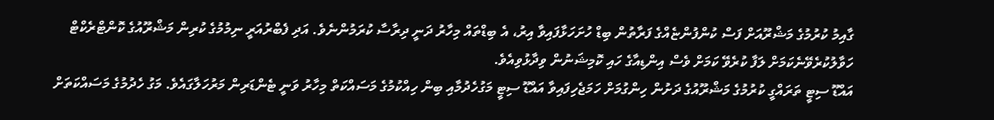ގާއިމު ކުރުމުގެ މަޝްރޫއަށް ފަސް ކުންފުންޏެއްގެ ފަރާތުން ބިޑް ހުށަހަޅާފައިވާ އިރު، އެ ބިޑްތައް މިހާރު ދަނީ ދިރާސާ ކުރަމުންނެވެ. އަދި ފެބްރުއަރީ ނިމުމުގެ ކުރިން މަޝްރޫއުގެ ކޮންޓްރެކްޓް ހަވާލުކުރެވޭނެކަމަށް ލަފާ ކުރެވޭ ކަމަށް ވެސް އިންޑިއާގެ ހައި ކޮމިޝަނުން ވިދާޅުވިއެވެ.
އައްޑޫ ސިޓީ ތަރައްގީ ކުރުމުގެ މަޝްރޫއުގެ ދަށުން ހިންގުމަށް ހަމަޖެހިފައިވާ އައްޑޫ ސިޓީ މަގުހެދުމާއި ބިން ހިއްކުމުގެ މަސައްކަތް މިހާރު ވަނީ ޓެންޑަރިން މަރުހަލާގައެވެ. މަގު ހެދުމުގެ މަސައްކަތަށް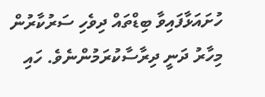ހުށައަޅާފައިވާ ބިޑްތައް ދިވެހި ސަރުކާރުން މިހާރު ދަނީ ދިރާސާކުރަމުންނެވެ. ހައި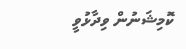ކޮމިޝަނުން ވިދާޅުވީ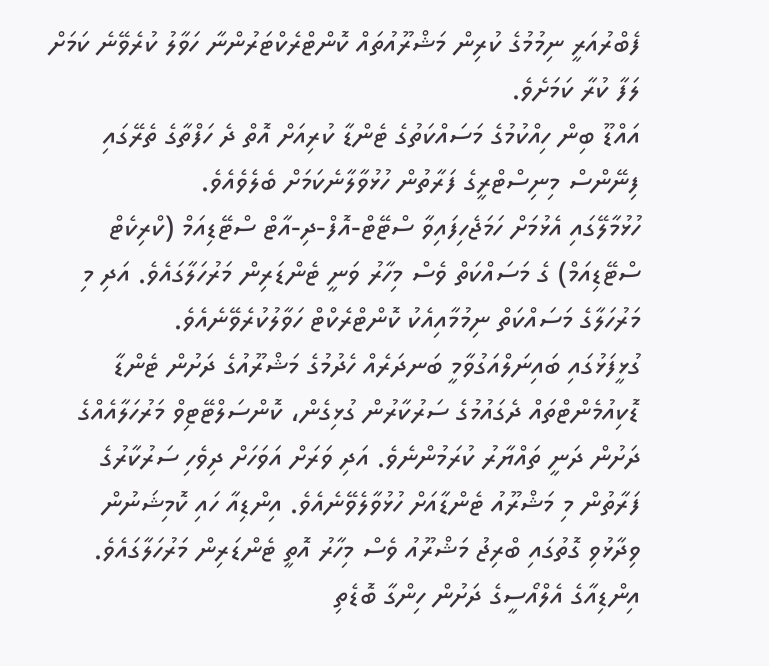ފެބްރުއަރީ ނިމުމުގެ ކުރިން މަޝްރޫއުތައް ކޮންޓްރެކްޓަރުންނާ ހަވާލު ކުރެވޭނެ ކަމަށް ލަފާ ކުރާ ކަމަށެވެ.
އައްޑޫ ބިން ހިއްކުމުގެ މަސައްކަތުގެ ޓެންޑާ ކުރިއަށް އޮތް ދެ ހަފްތާގެ ތެރޭގައި ފިނޭންސް މިނިސްޓްރީގެ ފަރާތުން ހުޅުވާލާނެކަމަށް ބެލެވެއެވެ.
ހުޅުމާލޭގައި އެޅުމަށް ހަމަޖެހިފައިވާ ސްޓޭޓް-އޮފް-ދި-އާޓް ސްޓޭޑިއަމް (ކްރިކެޓް ސްޓޭޑިއަމް) ގެ މަސައްކަތް ވެސް މިހާރު ވަނީ ޓެންޑަރިން މަރުހަލާގައެވެ. އަދި މި މަރުހަލާގެ މަސައްކަތް ނިމުމާއިއެކު ކޮންޓްރެކްޓް ހަވާލުކުރެވޭނެއެވެ.
ގުޅީފަޅުގައި ބައިނަލްއަގުވާމީ ބަނދަރެއް ހެދުމުގެ މަޝްރޫއުގެ ދަށުން ޓެންޑާ ޑޮކިއުމެންޓްތައް ދެގައުމުގެ ސަރުކާރުން ގުޅިގެން، ކޮންސަލްޓޭޓިވް މަރުހަލާއެއްގެ ދަށުން ދަނީ ތައްޔާރު ކުރަމުންނެވެ. އަދި ވަރަށް އަވަހަށް ދިވެހި ސަރުކާރުގެ ފަރާތުން މި މަޝްރޫއު ޓެންޑާއަށް ހުޅުވާލެވޭނެއެވެ. އިންޑިއާ ހައި ކޮމިޝަނުން ވިދާޅުވި ގޮތުގައި ބްރިޖު މަޝްރޫއު ވެސް މިހާރު އޮތީ ޓެންޑަރިން މަރުހަލާގައެވެ.
އިންޑިއާގެ އެލްއޯސީގެ ދަށުން ހިންގާ ބޮޑެތި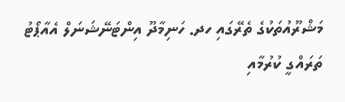މަޝްރޫއުތަކުގެ ތެރޭގައި ހދ. ހަނިމާދޫ އިންޓަނޭޝަނަލް އެއާޕޯޓު ތަރައްގީ ކުރުމާއި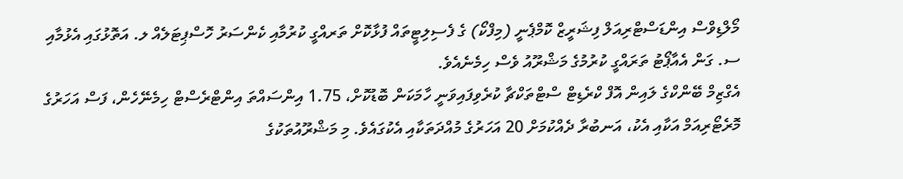މޯލްޑިވްސް އިންޑަސްޓްރިއަލް ފިޝަރީޒް ކޮމްޕެނީ (މިފްކޯ) ގެ ފެސިލިޓީތައް ފުޅާކޮށް ތަރއްގީ ކުރުމާއި ކެންސަރު ހޮސްޕިޓަލެއް ލ. އަތޮޅުގައި އެޅުމާއި ސ. ގަން އެއާޕޯޓު ތަރައްގީ ކުރުމުގެ މަޝްރޫއު ވެސް ހިމެނެއެވެ.
އެގްޒިމް ބޭންކްގެ ލައިން އޮފް ކްރެޑިޓް ސްޓްތަކްޗާ ކުރެވިފައިވަނީ ހާމަކަން ބޮޑުކޮށް، 1.75 އިންސައްތަ އިންޓްރެސްޓް ހިމެނޭހެން، ފަސް އަހަރުގެ މޮރެޓޯރިއަމް އަކާއި އެކު، އަނބުރާ ދެއްކުމަށް 20 އަހަރުގެ މުއްދަތަކާއި އެކުގައެވެ. މި މަޝްރޫއުތަކުގެ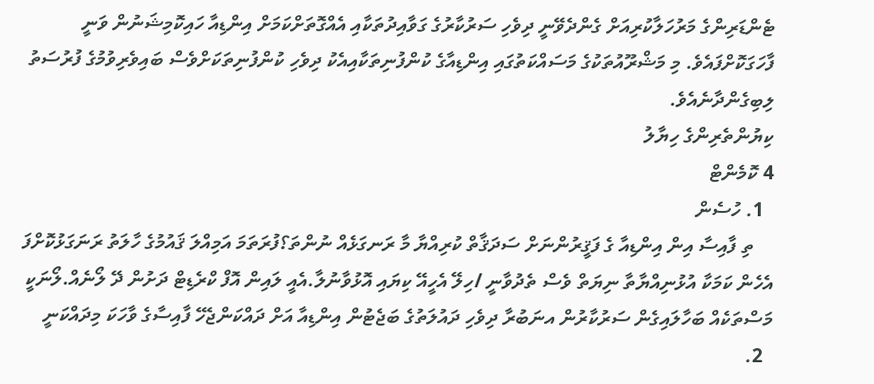ޓެންޑަރިންގެ މަރުހަލާކުރިއަށް ގެންދެވޭނީ ދިވެހި ސަރުކާރުގެ ގަވާއިދުތަކާއި އެއްގޮތަށްކަމަށް އިންޑިއާ ހައިކޮމިޝަނުން ވަނީ ފާހަގަކޮށްފައެވެ. މި މަޝްރޫއުތަކުގެ މަސައްކަތުގައި އިންޑިއާގެ ކުންފުނިތަކާއިއެކު ދިވެހި ކުންފުނިތަކަށްވެސް ބައިވެރިވުމުގެ ފުރުސަތު ލިބިގެންދާނެއެވެ.
ކިޔުންތެރިންގެ ހިޔާލު
4 ކޮމެންޓް
  1. ހުސެން
    ތި ފާއިސާ އިން އިންޑިއާ ގެ ފަޤީރުންނަށް ސަދަޤާތް ކުރިއްޔާ މާ ރަނގަޅެއް ނުންތަ؟ފުރަތަމަ އަމިއްލަ ޤައުމުގެ ހާލަތު ރަނަގަޅުކޮށްފަ އެހެން ކަމަކާ އުޅުނިއްޔާތާ ނިޔަތް ވެސް ތެދުވާނީ /ހިލޭ އެހީއޭ ކިޔައި އޮޅުވާނުލާ.އެއީ ލައިން އޮފް ކްރެޑިޓް ދަށުން ދޭ ލޯނެއް.ލޯނަކީ މަސްތަކެއް ބަހާލައިގެން ސަރުކާރުން އނަބުރާ ދިވެހި ދައުލަތުގެ ބަޖެޓުން އިންޑިއާ އަށް ދައްކަންޖެހޭ ފާއިސާގެ ވާހަކަ މިދައްކަނީ
  2.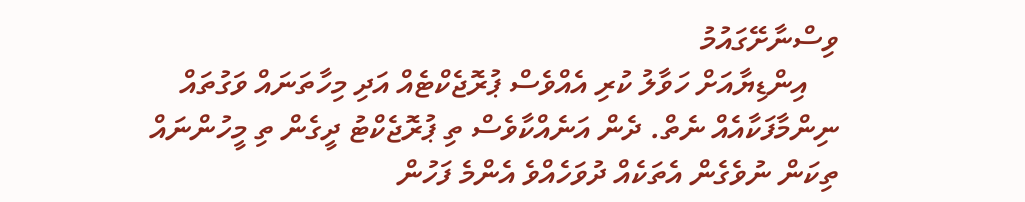ވިސްނާށޭގައުމު
    އިންޑިޔާއަށް ހަވާލު ކުރި އެއްވެސް ޕުރޮޖެކްޓެއް އަދި މިހާތަނައް ވަގުތައް ނިންމާފަކާއެއް ނެތް. ދެން އަނެއްކާވެސް ތި ޕުރޮޖެކްޓު ދީގެން ތި މީހުންނައް ތިކަން ނުވެގެން އެތަކެއް ދުވަހެއްވެ އެންމެ ފަހުން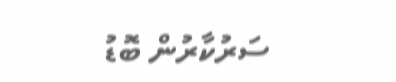ސަރުކާރުން ބޮޑު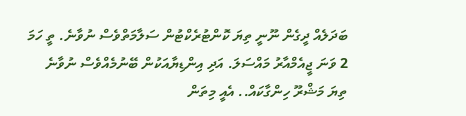ބަދަލެއް ދީގެން ނޫނީ ތިޔަ ކޮންޓުރެކްޓުން ސަލާމަތްވެސް ނުވާނެ. ތީ ހަމަ 2 ވަނަ ޖީއެމްއާރު މައްސަލަ. އަދި އިންޑިޔާއަކުން ބޭނުމެއްވެސް ނުވާނެ ތިޔަ މަޝްރޫ ހިންގާކައް.. އެއީ މިތަން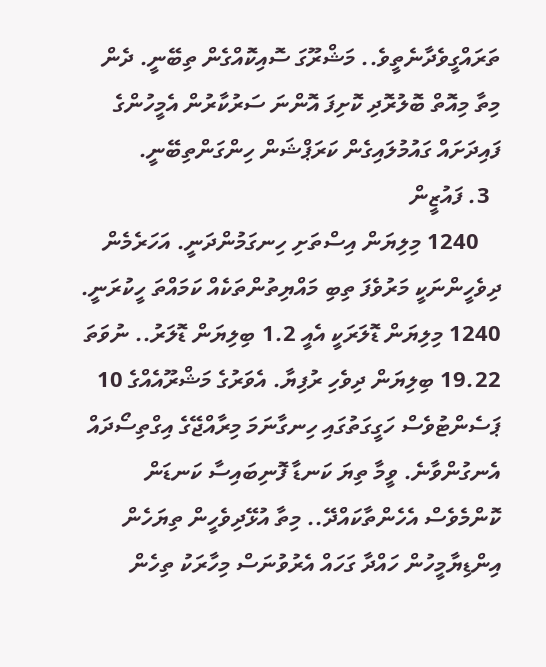ތަރައްގީވެދާނެތީވެ.. މަޝްރޫގަ ސޮއިކޮއްގެން ތިބޭނީ. ދެން މިތާ މިއޮތް ބޮލުރޮދި ކޮށިފަ އޮންނަ ސަރުކާރުން އެމީހުންގެ ފައިދަށައް ގައުމުލައިގެން ކަރަޕްޝަން ހިންގަންތިބޭނީ.
  3. ފައުޒީން
    1240 މިލިޔަން އިސްތަށި ހިނގަމުންދަނީ. އަހަރެމެން ދިވެހީންނަކީ މަރުވެފަ ތިބި މައްޔިތުންތަކެއް ކަމައްތަ ހީކުރަނީ. 1240 މިލިޔަން ޑޮލަރަކީ އެއީ 1.2 ބިލިޔަން ޑޮލަރު.. ނުވަތަ 19.22 ބިލިޔަން ދިވެހި ރުފިޔާ. އެވަރުގެ މަޝްރޫއެއްގެ 10 ޕަސެންޓުވެސް ހަގީގަތުގައި ހިނގާނަމަ މިރާއްޖޭގެ އިގްތިސޯދައް އެނގުންވާނެ. ވީމާ ތިޔަ ކަނޑާ ފޮނިބައިސާ ކަނޑަން ކޮންމެވެސް އެހެންތާކައްދޭ.. މިތާ އުޅޭދިވެހީން ތިޔަހެން އިންޑިޔާމީހުން ހައްދާ ގަހައް އެރުވުނަސް މިހާރަކު ތިހެން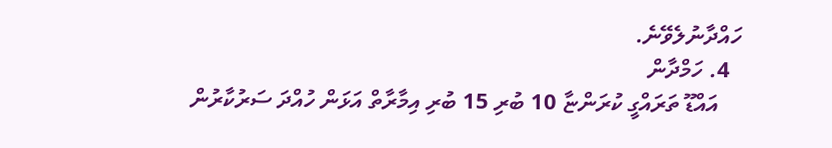ހައްދާނުލެވޭނެ.
  4. ހަމްދާން
    އައްޑޫ ތަރައްގީ ކުރަންޏާ 10 ބުރި 15 ބުރި އިމާރާތް އަޅަން ހުއްދަ ސަރުކާރުން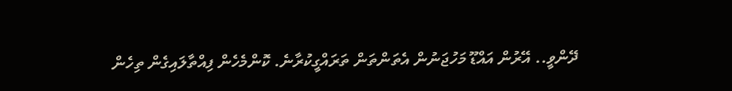ދޭންވީ.. އޭރުން އައްޑޫ މަހުޖަނުން އެތަންތަން ތަރައްގީކުރާނެ. ކޮންމެހެން ފިއްތާލައިގެން ތިހެން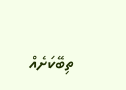ތިބޭކަށެއް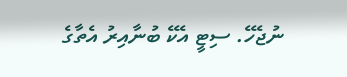ނުޖެހޭ. ސިޓީ އެކޭ ބުނާއިރު އެތާގެ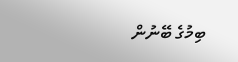ބިމުގެ ބޭނުން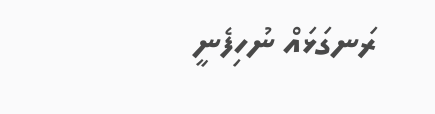ރަނގަޅައް ނުހިފެނީ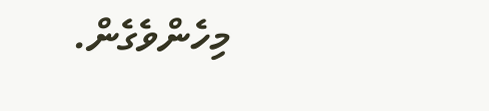މިހެންވެގެން.